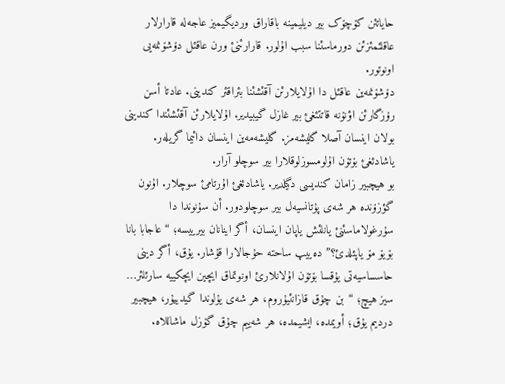حایاتئن کۆچۆک بیر دیلیمینە باقاراق وردیگیمیز عاجەلە قارارلار عاقلئمئزئن دورماسئنا سبب اۇلور. قارارئنئ ورن عاقئل دۆشۆنمەیی اونوتور.
دۆشۆنمەین عاقئل دا اۇلایلارئن آقئشئنا بئراقئر کندینی. عادتا أسن رۆزگارئن اؤنۆنە قاتتئغئ بیر غازل گیبیدیر. اۇلایلارئن آقئشئندا کندینی بولان اینسان آصلا گلیشەمز. گلیشەمەین اینسان دائیما گریلەر. یاشادئغئ بۆتۆن اۇلومسوزلوقلارا بیر سوچلو آرار.
بو هیچبیر زامان کندیسی دگیلدیر. یاشادئغئ اۇرتامئ سوچلار. اۇنون گؤزۆندە هر شەی پۇتانسیەل بیر سوچلودور. أن سۇنوندا دا سۇرغولاماسئنئ یانلئش یاپان اینسان، أگر اینانان بیرییسە؛ “عاجابا بانا بۆیۆ مۆ یاپئلدئ؟” دەییپ ساحتە حۇجالارا قۇشار. یۇق، أگر دینی حاسساسیەتی یۇقسا بۆتۆن اۇلانلارئ اونوتماق ایچین ایچکییە سارئلئر…
سیز هیچ؛ “بن چۇق قازانئیۇروم، هر شەی یۇلوندا گیدییۇر، هیچبیر دردیم یۇق؛ أویمدە، ایشیمدە، هر شەییم چۇق گۆزل ماشاللاە.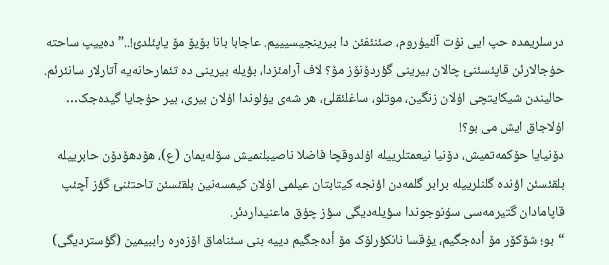درسلریمدە حپ ایی نۇت آلئیۇروم، صئنئفئن دا بیرینجیسیییم. عاجابا بانا بۆیۆ مۆ یاپئلدئ!..” دەییپ ساحتە حۇجالارئن قاپئسئنئ چالان بیرینی گؤردۆنۆز مۆ؟ لاف آرامئزدا، بؤیلە بیرینی دە تئمارحانەیە آتارلار سانئرئم.
حالیندن شیکایتچی اۇلان زنگین، موتلو، ساغلئقلئ، هر شەی یۇلوندا اۇلان بیری، بیر حۇجایا گیدەجک… اۇلاجاق ایش می بو؟!
دۆنیایا حۆکمەتمیش، دۆنیا نیعمتلرییلە اۇلدوقچا فاضلا ناصیبلنمیش سۆلەیمان (ع)، هۆدهۆدۆن حابرییلە بلقئسئن اؤندە گلنلرییلە برابر گلمەدن اؤنجە کیتابتان عیلمی اۇلان کیمسەنین بلقئسئن تاحتئنئ گؤز آچئپ قاپامادان گتیرمەسی سۇنوجوندا سؤیلەدیگی سؤز چۇق ماعنیداردئر.
“بو؛ شۆکۆر مۆ أدەجگیم، یۇقسا نانکؤرلۆک مۆ أدەجگیم دییە بنی سئناماق اۆزەرە راببیمین (گؤستردیگی)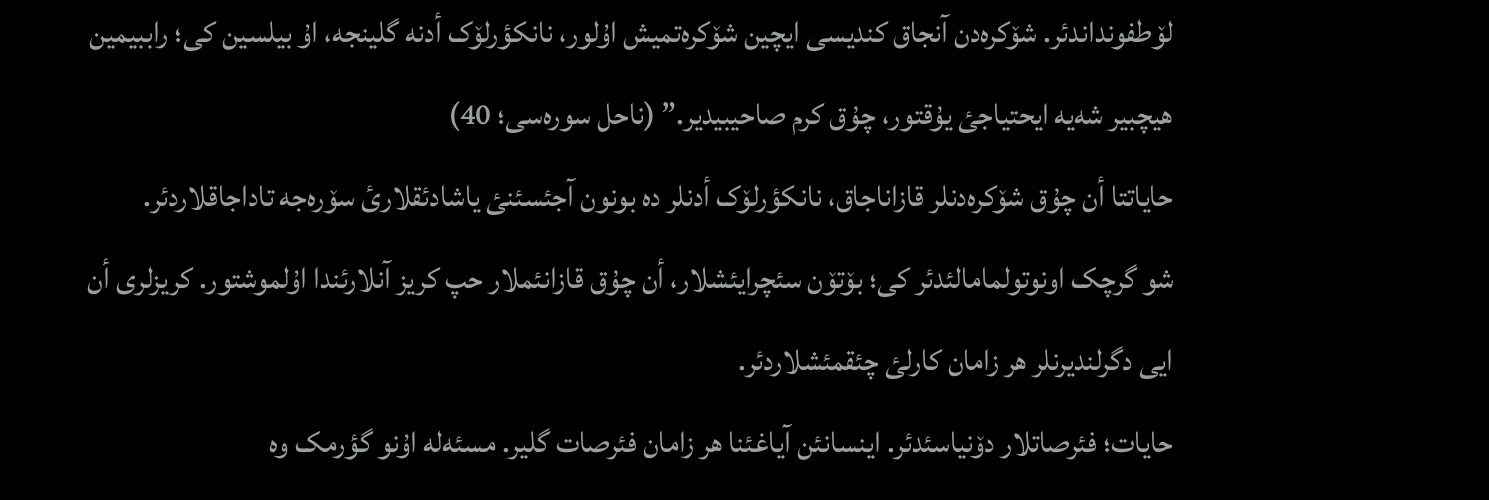لۆطفونداندئر. شۆکرەدن آنجاق کندیسی ایچین شۆکرەتمیش اۇلور، نانکؤرلۆک أدنە گلینجە، اۇ بیلسین کی؛ راببیمین هیچبیر شەیە ایحتیاجئ یۇقتور، چۇق کرم صاحیبیدیر.” (ناحل سورەسی؛ 40)
حایاتتا أن چۇق شۆکرەدنلر قازاناجاق، نانکؤرلۆک أدنلر دە بونون آجئسئنئ یاشادئقلارئ سۆرەجە تاداجاقلاردئر.
شو گرچک اونوتولمامالئدئر کی؛ بۆتۆن سئچرایئشلار، أن چۇق قازانئملار حپ کریز آنلارئندا اۇلموشتور. کریزلری أن ایی دگرلندیرنلر هر زامان کارلئ چئقمئشلاردئر.
حایات؛ فئرصاتلار دۆنیاسئدئر. اینسانئن آیاغئنا هر زامان فئرصات گلیر. مسئەلە اۇنو گؤرمک وە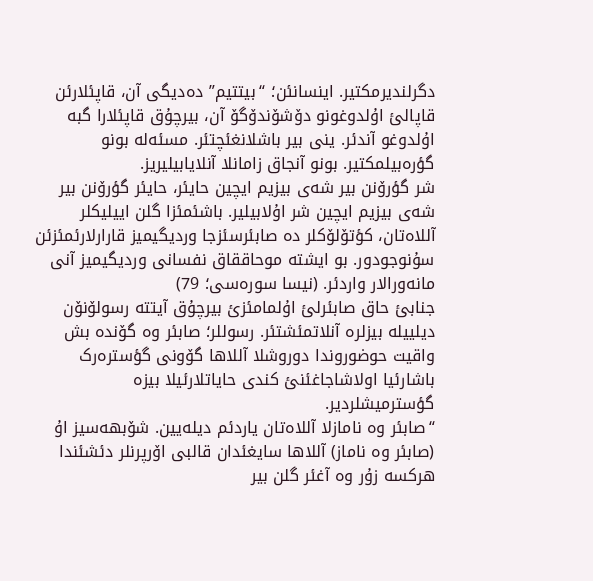دگرلندیرمکتیر. اینسانئن؛ “بیتتیم” دەدیگی آن، قاپئلارئن قاپالئ اۇلدوغونو دۆشۆندۆگۆ آن، بیرچۇق قاپئلارا گبە اۇلدوغو آندئر. ینی بیر باشلانغئچتئر. مسئەلە بونو گؤرەبیلمکتیر. بونو آنجاق زامانلا آنلایابیلیریز.
شر گؤرۆنن بیر شەی بیزیم ایچین حایئر، حایئر گؤرۆنن بیر شەی بیزیم ایچین شر اۇلابیلیر. باشئمئزا گلن اییلیکلر آللاەتان، کؤتۆلۆکلر دە صابئرسئزجا وردیگیمیز قارارلارئمئزئن سۇنوجودور. بو ایشتە موحاققاق نفسانی وردیگیمیز آنی مانەورالار واردئر. (نیسا سورەسی؛ 79)
جنابئ حاق صابئرلئ اۇلمامئزئ بیرچۇق آیتتە رسولۆنۆن دیلییلە بیزلرە آنلاتمئشتئر. رسوللر؛ صابئر وە گۆندە بش واقیت حوضوروندا دوروشلا آللاها گۆونی گؤسترەرک باشارئیا اولاشاجاغئنئ کندی حایاتلارئیلا بیزە گؤسترمیشلردیر.
“صابئر وە نامازلا آللاەتان یاردئم دیلەیین. شۆبهەسیز اۇ (صابئر وە ناماز) آللاها سایغئدان قالبی اۆرپرنلر دئشئندا هرکسە زۇر وە آغئر گلن بیر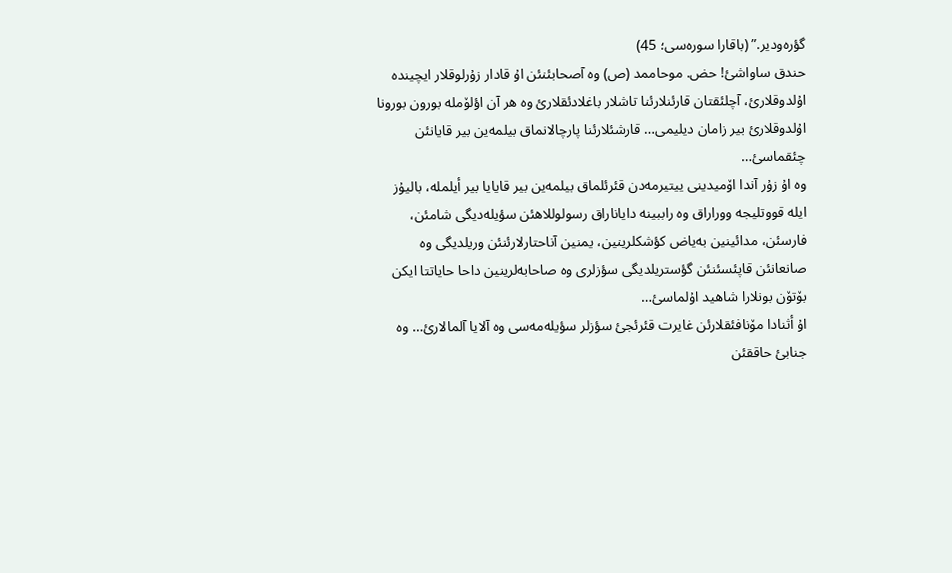گؤرەودیر.” (باقارا سورەسی؛ 45)
حندق ساواشئ! حض. موحاممد (ص) وە آصحابئنئن اۇ قادار زۇرلوقلار ایچیندە اۇلدوقلارئ، آچلئقتان قارئنلارئنا تاشلار باغلادئقلارئ وە هر آن اؤلۆملە بورون بورونا اۇلدوقلارئ بیر زامان دیلیمی… قارشئلارئنا پارچالانماق بیلمەین بیر قایانئن چئقماسئ…
وە اۇ زۇر آندا اۆمیدینی ییتیرمەدن قئرئلماق بیلمەین بیر قایایا بیر أیلملە، بالیۇز ایلە قووتلیجە ووراراق وە راببینە دایاناراق رسولوللاهئن سؤیلەدیگی شامئن، فارسئن، مدائینین بەیاض کؤشکلرینین، یمنین آناحتارلارئنئن وریلدیگی وە صانعانئن قاپئسئنئن گؤستریلدیگی سؤزلری وە صاحابەلرینین داحا حایاتتا ایکن بۆتۆن بونلارا شاهید اۇلماسئ…
اۇ أثنادا مۆنافئقلارئن غایرت قئرئجئ سؤزلر سؤیلەمەسی وە آلایا آلمالارئ… وە جنابئ حاققئن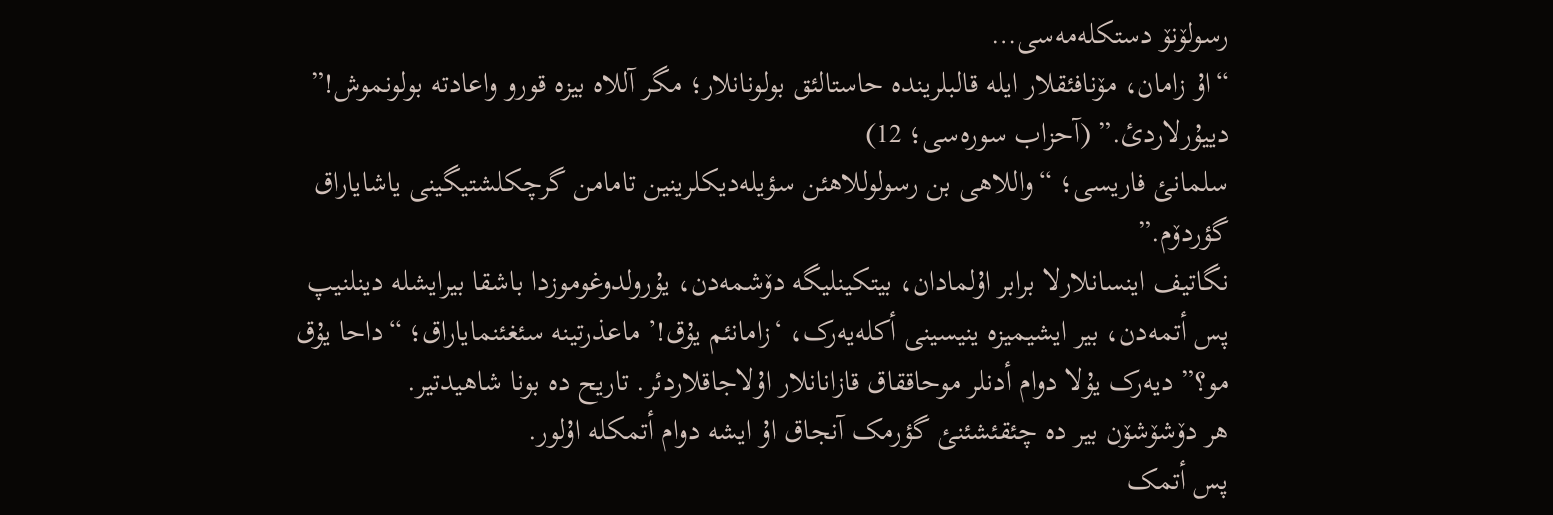رسولۆنۆ دستکلەمەسی…
“اۇ زامان، مۆنافئقلار ایلە قالبلریندە حاستالئق بولونانلار؛ مگر آللاە بیزە قورو واعادتە بولونموش!” دییۇرلاردئ.” (آحزاب سورەسی؛ 12)
سلمانئ فاریسی؛ “واللاهی بن رسولوللاهئن سؤیلەدیکلرینین تامامن گرچکلشتیگینی یاشایاراق گؤردۆم.”
نگاتیف اینسانلارلا برابر اۇلمادان، بیتکینلیگە دۆشمەدن، یۇرولدوغوموزدا باشقا بیرایشلە دینلنیپ پس أتمەدن، بیر ایشیمیزە ینیسینی أکلەیەرک، ‘زامانئم یۇق!’ ماعذرتینە سئغئنمایاراق؛ “داحا یۇق مو؟” دیەرک یۇلا دوام أدنلر موحاققاق قازانانلار اۇلاجاقلاردئر. تاریح دە بونا شاهیدتیر.
هر دۆشۆشۆن بیر دە چئقئشئنئ گؤرمک آنجاق اۇ ایشە دوام أتمکلە اۇلور.
پس أتمک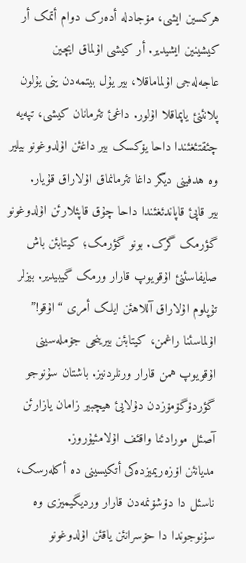هرکسین ایشی، مۆجادلە أدەرک دوام أتمک أر کیشینین ایشیدیر. أر کیشی اۇلماق ایچین عاجەلەجی اۇلماماقلا، بیر یۇل بیتمەدن ینی یۇلون پلانئنئ یاپماقلا اۇلور. داغئ تئرمانان کیشی، تپەیە چئقتئغئندا داحا یۆکسک بیر داغئن اۇلدوغونو بیلیر وە هدفینی دیگر داغا تئرمانماق اۇلاراق قۇیار.
بیر قاپئ قاپاندئغئندا داحا چۇق قاپئلارئن اۇلدوغونو گؤرمک گرک. بونو گؤرمک؛ کیتابئن باش صایفاسئنئ اۇقویوپ قارار ورمک گیبیدیر. بیزلر تۇپلوم اۇلاراق آللاهئن ایلک أمری “اۇقو!” اۇلماسئنا راغمن، کیتابئن بیرینجی جۆملەسینی اۇقویوپ همن قارار ورنلردنیز. باشتان سۇنوجو گؤردۆگۆمۆزدن دۇلایئ هیچبیر زامان یازارئن آصئل مورادئنا واقئف اۇلامئیۇروز.
مدیانئن اۆزەریمیزدەکی أتکیسینی دە أکلەرسک، ناسئل دا دۆشۆنمەدن قارار وردیگیمیزی وە سۇنوجوندا دا حۆسرانئن یاقئن اۇلدوغونو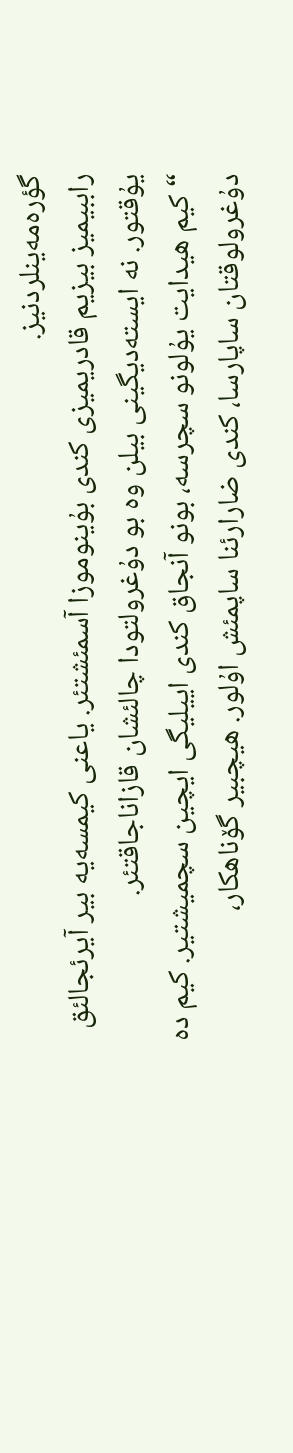گؤرەمەینلردنیز.
راببیمیز بیزیم قادریمیزی کندی بۇینوموزا آسمئشتئر. یاعنی کیمسەیە بیر آیرئجالئق یۇقتور. نە ایستەدیگینی بیلن وە بو دۇغرولتودا چالئشان قازاناجاقتئر.
“کیم هیدایت یۇلونو سچرسە، بونو آنجاق کندی اییلیگی ایچین سچمیشتیر. کیم دە دۇغرولوقتان ساپارسا، کندی ضارارئنا ساپمئش اۇلور. هیچبیر گۆناهکار،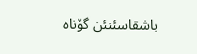باشقاسئنئن گۆناە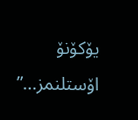یۆکۆنۆ اۆستلنمز…”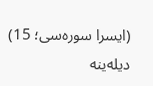(ایسرا سورەسی؛ 15)
دیلەینە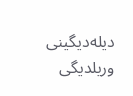دیلەدیگینی وریلدیگی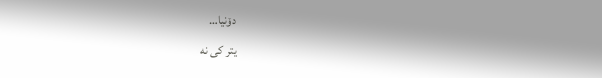دۆنیا…
یتر کی نە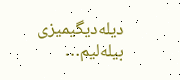دیلەدیگیمیزی بیلەلیم…